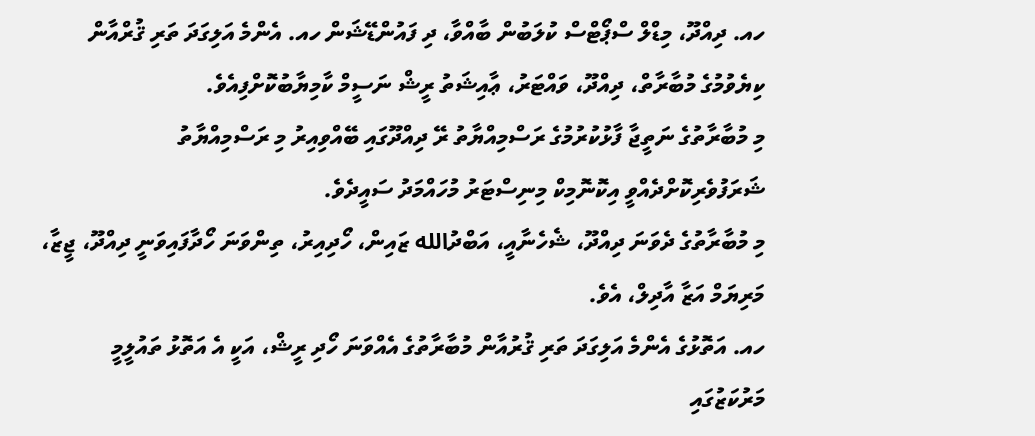ހއ. ދިއްދޫ، މިޑްލް ސްޕޯޓްސް ކުލަބުން ބާއްވާ، ދި ފައުންޑޭޝަން ހއ. އެންމެ އަލިގަދަ ތަރި ޤުރްއާން ކިޔެވުމުގެ މުބާރާތް، ދިއްދޫ، ވައްޓަރު، ޢާއިޝަތު ރީޝް ނަސީމް ކާމިޔާބުކޮށްފިއެވެ.
މި މުބާރާތުގެ ނަތީޖާ ފާޅުކުރުމުގެ ރަސްމިއްޔާތު ރޭ ދިއްދޫގައި ބޭއްވިއިރު މި ރަސްމިއްޔާތު ޝަރަފުވެރިކޮށްދެއްވީ އިކޮނޮމިކް މިނިސްޓަރު މުހައްމަދު ސައީދެވެ.
މި މުބާރާތުގެ ދެވަނަ ދިއްދޫ، ޝެހެނާއީ، އަބްދުالله ޒައިން، ހޯދިއިރު، ތިންވަނަ ހޯދާފައިވަނީ ދިއްދޫ، ޖީޒާ، މަރިޔަމް އަޒާ އާދިލް، އެވެ.
ހއ. އަތޮޅުގެ އެންމެ އަލިގަދަ ތަރި ޤުރުއާން މުބާރާތުގެ އެއްވަނަ ހޯދި ރީޝް، އަކީ އެ އަތޮޅު ތައުލީމީ މަރުކަޒުގައި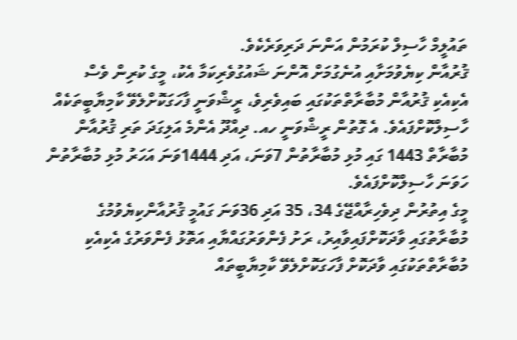ތައުލީމް ހާސިލް ކުރަމުން އަންނަ ދަރިވަރެކެވެ.
ޤުރުއާން ކިޔެވުމަށާއި އުނެގުމަށް އޮންނަ ޝައުގުވެރިކަމާ އެކު، މީގެ ކުރިން ވެސް އެކިއެކި ޤުރުއާން މުބާރާތްތަކުގައި ބައިވެރިވެ، ރީޝްވަނީ ފާހަގަކޮށްލެވޭ ކާމިޔާބީތަކެއް ހާސިލްކޮށްފައެވެ. އެ ގޮތުން ރީޝްވަނީ ހއ. ދިއްދޫ އެންމެ އަލިގަދަ ތަރި ޤުރުއާން މުބާރާތް 1443 ގައި މުޅި މުބާރާތުން 7ވަނަ، އަދި 1444ވަނަ އަހަރު މުޅި މުބާރާތުން ހަވަނަ ހާސިލްކޮށްފައެވެ.
މީގެ އިތުރުން ދިވެހިރާއްޖޭގެ 34، 35 އަދި 36ވަނަ ގައުމީ ޤުރުއާންކިޔެވުމުގެ މުބާރާތުގައި ވާދަކޮށްފައިވާއިރު، ރަށު ފެންވަރުގައްޔާއި އަތޮޅު ފެންވަރުގެ އެކިއެކި މުބާރާތްތަކުގައި ވާދަކޮށް ފާހަގަކޮށްލެވޭ ކާމިޔާބީތައް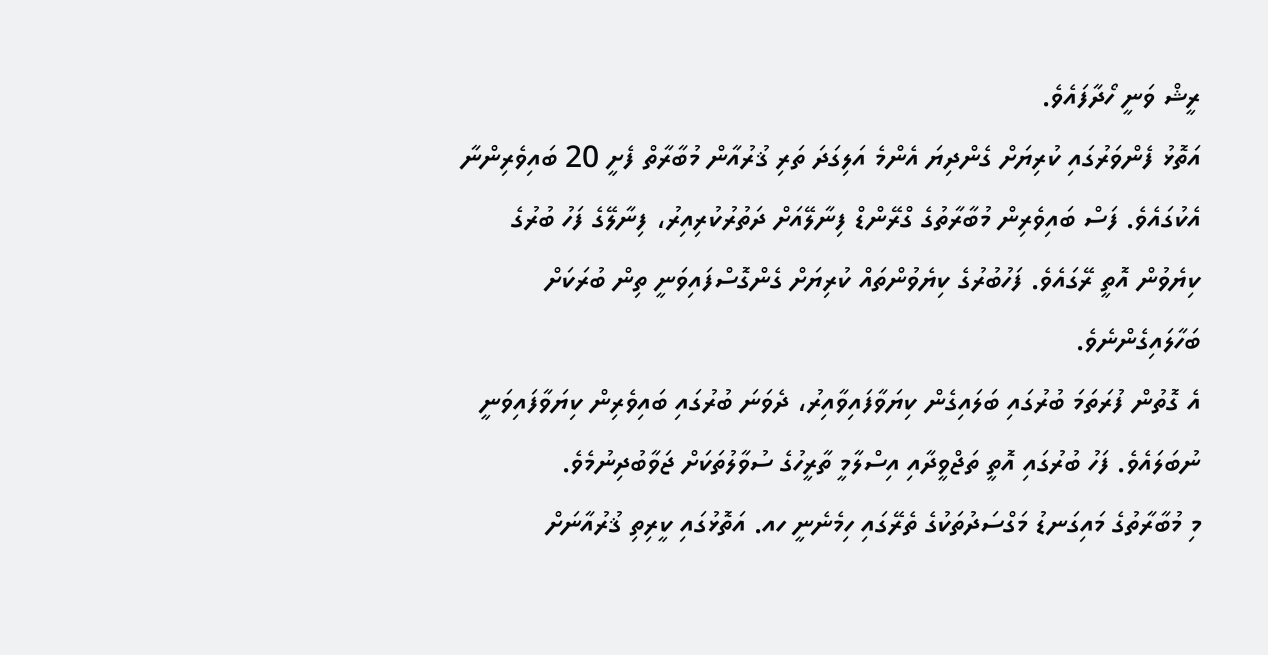ރީޝް ވަނީ ހޯދާފައެވެ.
އަތޮޅު ފެންވަރުގައި ކުރިޔަށް ގެންދިޔަ އެންމެ އަލިގަދަ ތަރި ޤުރުއާން މުބާރާތް ފެށީ 20 ބައިވެރިންނާ އެކުގައެވެ. ފަސް ބައިވެރިން މުބާރާތުގެ ގްރޭންޑް ފިނާލޭއަށް ދަތުރުކުރިއިރު، ފިނާލޭގެ ފަހު ބުރުގެ ކިޔެވުން އޮތީ ރޭގައެވެ. ފަހުބުރުގެ ކިޔެވުންތައް ކުރިޔަށް ގެންގޮސްފައިވަނީ ތިން ބުރަކަށް ބަހާލައިގެންނެވެ.
އެ ގޮތުން ފުރަތަމަ ބުރުގައި ބަލައިގެން ކިޔަވާފައިވާއިރު، ދެވަނަ ބުރުގައި ބައިވެރިން ކިޔަވާފައިވަނީ ނުބަލައެވެ. ފަހު ބުރުގައި އޮތީ ތަޖްވީދާއި އިސްލާމީ ތާރީހުގެ ސުވާލުތަކަށް ޖަވާބުދިނުމެވެ.
މި މުބާރާތުގެ މައިގަނޑު މަގްސަދުތަކުގެ ތެރޭގައި ހިމެނެނީ ހއ. އަތޮޅުގައި ކީރިތި ޤުރުއާނަށް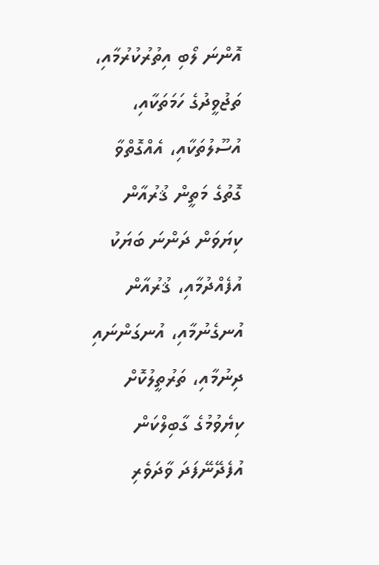އޮންނަ ލޯބި އިތުރުކުރުމާއި، ތަޖުވީދުގެ ހަމަތަކާއި، އުސޫލުތަކާއި، އެއްގޮތްވާ ގޮތުގެ މަތީން ޤުރުއާން ކިޔަވަން ދަންނަ ބަޔަކު އުފެއްދުމާއި، ޤުރުއާން އުނގެނުމާއި، އުނގަންނައި ދިނުމާއި، ތަރުތީލުކޮށް ކިޔެވުމުގެ ގާބިލްކަން އުފެދޭނޭފަދަ ވާދަވެރި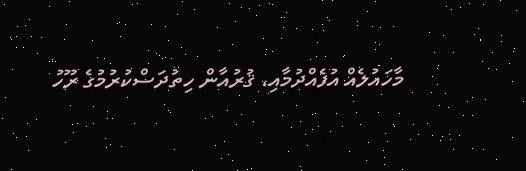މާހައުލެއް އުފެއްދުމާއި، ޤުރުއާން ހިތުދަސްކުރުމުގެ ރޫހު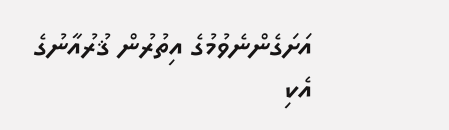އަށަގެންނެވުމުގެ އިތުރުން ޤުރުއާނުގެ އެކި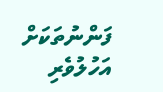ފަންނުތަކަށް އަހުލުވެރި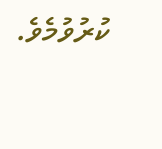ކުރުވުމެވެ.